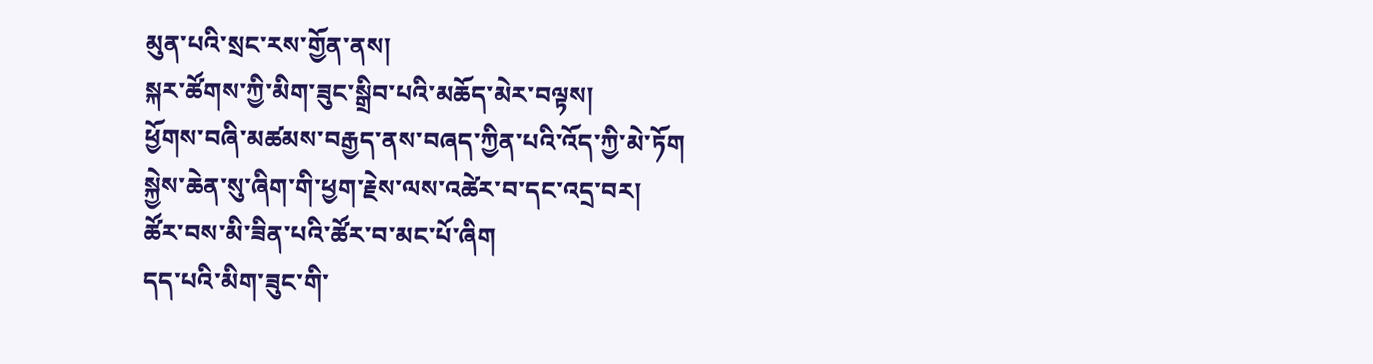མུན་པའི་སྲང་རས་གྱོན་ནས།
སྐར་ཚོགས་ཀྱི་མིག་ཟུང་སྒྲིབ་པའི་མཆོད་མེར་བལྟས།
ཕྱོགས་བཞི་མཚམས་བརྒྱད་ནས་བཞད་ཀྱིན་པའི་འོད་ཀྱི་མེ་ཏོག
སྐྱེས་ཆེན་སུ་ཞིག་གི་ཕྱག་རྗེས་ལས་འཚེར་བ་དང་འདྲ་བར།
ཚོར་བས་མི་ཟིན་པའི་ཚོར་བ་མང་པོ་ཞིག
དད་པའི་མིག་ཟུང་གི་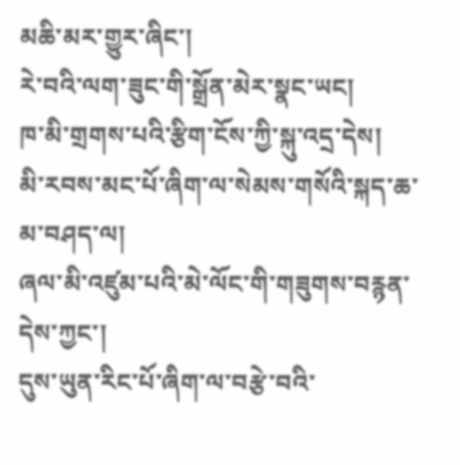མཆི་མར་གྱུར་ཞིང་།
རེ་བའི་ལག་ཟུང་གི་སྒྲོན་མེར་སྣང་ཡང།
ཁ་མི་གྲགས་པའི་རྩིག་ངོས་ཀྱི་སྐུ་འདྲ་དེས།
མི་རབས་མང་པོ་ཞིག་ལ་སེམས་གསོའི་སྐད་ཆ་མ་བཤད་ལ།
ཞལ་མི་འཛུམ་པའི་མེ་ལོང་གི་གཟུགས་བརྙན་དེས་ཀྱང་།
དུས་ཡུན་རིང་པོ་ཞིག་ལ་བརྩེ་བའི་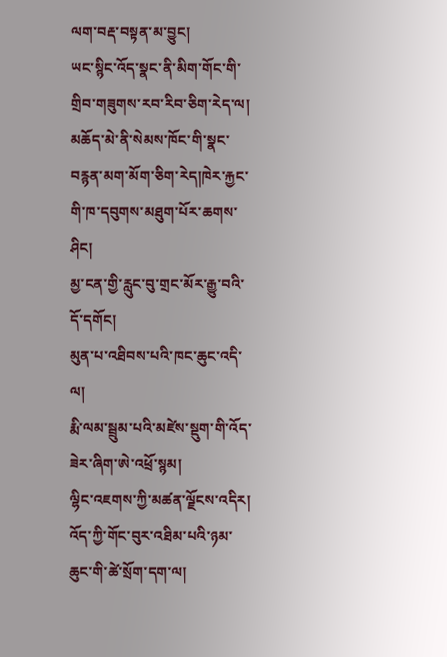ལག་བརྡ་བསྟན་མ་བྱུང།
ཡང་སྙིང་འོད་སྣང་ནི་མིག་གོང་གི་གྲིབ་གཟུགས་རབ་རིབ་ཅིག་རེད་ལ།
མཆོད་མེ་ནི་སེམས་ཁོང་གི་སྣང་བརྙན་མག་མོག་ཅིག་རེད།ཁེར་རྐྱང་གི་ཁ་དབུགས་མཐུག་པོར་ཆགས་ཤིང།
མྱ་ངན་གྱི་རླུང་བུ་གྲང་མོར་རྒྱུ་བའི་དོ་དགོང།
མུན་པ་འཐིབས་པའི་ཁང་ཆུང་འདི་ལ།
རྨི་ལམ་སྦྲུམ་པའི་མཛེས་སྡུག་གི་འོད་ཟེར་ཞིག་ཨེ་འཕྲོ་སྙམ།
ལྷིང་འཇགས་ཀྱི་མཚན་ལྗོངས་འདིར།
འོད་ཀྱི་གོང་བུར་འཐིམ་པའི་ཉམ་ཆུང་གི་ཚེ་སྲོག་དག་ལ།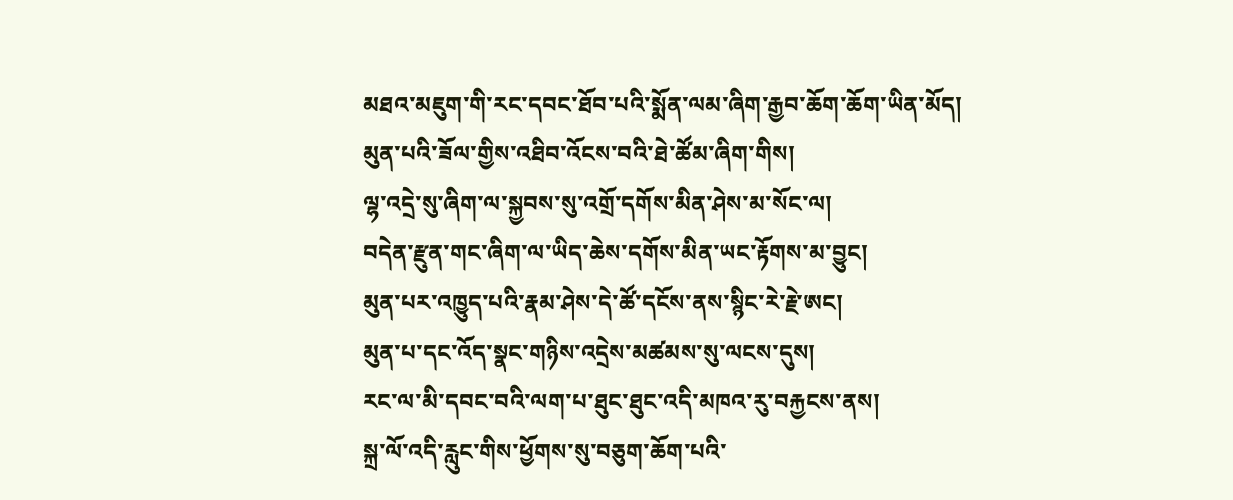མཐའ་མཇུག་གི་རང་དབང་ཐོབ་པའི་སྨོན་ལམ་ཞིག་རྒྱབ་ཆོག་ཆོག་ཡིན་མོད།
མུན་པའི་ཟོལ་གྱིས་འཐིབ་འོངས་བའི་ཐེ་ཚོམ་ཞིག་གིས།
ལྷ་འདྲེ་སུ་ཞིག་ལ་སྐྱབས་སུ་འགྲོ་དགོས་མིན་ཤེས་མ་སོང་ལ།
བདེན་རྫུན་གང་ཞིག་ལ་ཡིད་ཆེས་དགོས་མིན་ཡང་རྟོགས་མ་བྱུང།
མུན་པར་འཁྱུད་པའི་རྣམ་ཤེས་དེ་ཚོ་དངོས་ནས་སྙིང་རེ་རྗེ་ཨང།
མུན་པ་དང་འོད་སྣང་གཉིས་འདྲེས་མཚམས་སུ་ལངས་དུས།
རང་ལ་མི་དབང་བའི་ལག་པ་ཐུང་ཐུང་འདི་མཁའ་རུ་བརྐྱངས་ནས།
སྐྲ་ལོ་འདི་རླུང་གིས་ཕྱོགས་སུ་བཅུག་ཆོག་པའི་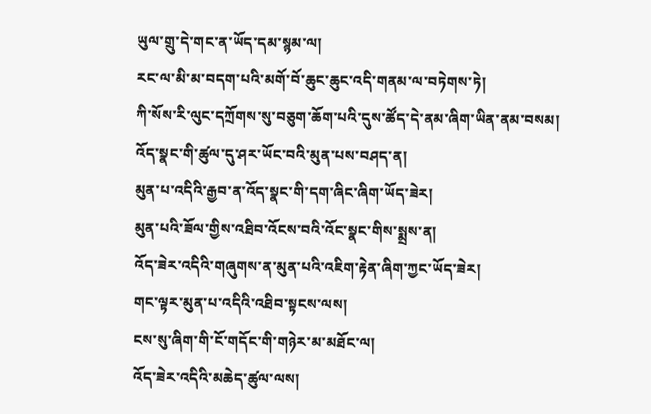ཡུལ་གྲུ་དེ་གང་ན་ཡོད་དམ་སྙམ་ལ།
རང་ལ་མི་མ་བདག་པའི་མགོ་བོ་ཆུང་ཆུང་འདི་གནམ་ལ་བཏེགས་ཏེ།
ཀི་སོས་རི་ལུང་དཀྲོགས་སུ་བཅུག་ཆོག་པའི་དུས་ཚོད་དེ་ནམ་ཞིག་ཡིན་ནམ་བསམ།
འོད་སྣང་གི་ཚུལ་དུ་ཤར་ཡོང་བའི་མུན་པས་བཤད་ན།
མུན་པ་འདིའི་རྒྱབ་ན་འོད་སྣང་གི་དག་ཞིང་ཞིག་ཡོད་ཟེར།
མུན་པའི་ཟོལ་གྱིས་འཐིབ་འོངས་བའི་འོང་སྣང་གིས་སྨྲས་ན།
འོད་ཟེར་འདིའི་གཞུགས་ན་མུན་པའི་འཇིག་རྟེན་ཞིག་ཀྱང་ཡོད་ཟེར།
གང་ལྟར་མུན་པ་འདིའི་འཐིབ་སྟངས་ལས།
ངས་སུ་ཞིག་གི་ངོ་གདོང་གི་གཉེར་མ་མཐོང་ལ།
འོད་ཟེར་འདིའི་མཆེད་ཚུལ་ལས།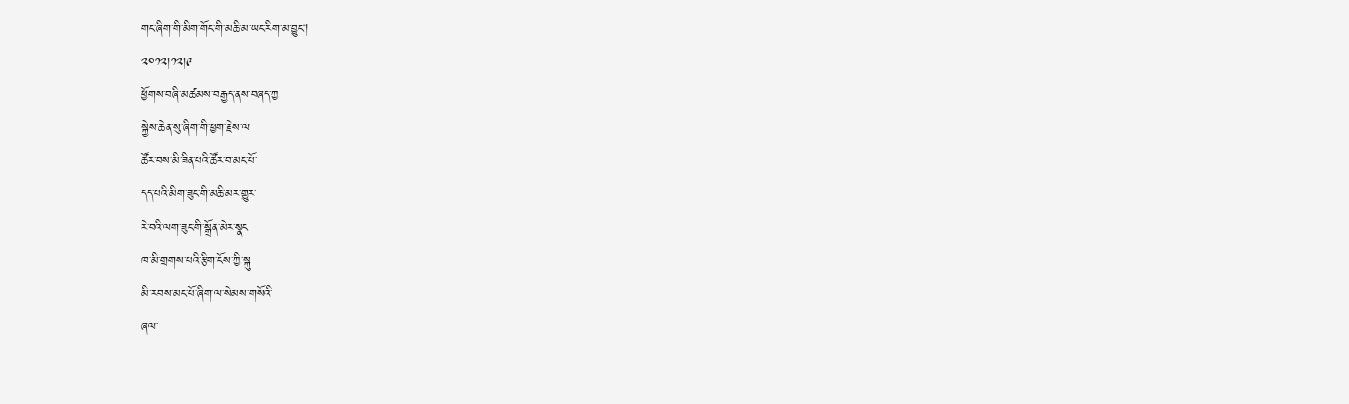གང་ཞིག་གི་མིག་གོང་གི་མཆི་མ་ཡང་རིག་མ་བྱུང།
༢༠༡༢།༡༢།༩
ཕྱོགས་བཞི་མཚམས་བརྒྱད་ནས་བཞད་ཀྱ
སྐྱེས་ཆེན་སུ་ཞིག་གི་ཕྱག་རྗེས་ལ
ཚོར་བས་མི་ཟིན་པའི་ཚོར་བ་མང་པོ་
དད་པའི་མིག་ཟུང་གི་མཆི་མར་གྱུར་
རེ་བའི་ལག་ཟུང་གི་སྒྲོན་མེར་སྣང
ཁ་མི་གྲགས་པའི་རྩིག་ངོས་ཀྱི་སྐུ
མི་རབས་མང་པོ་ཞིག་ལ་སེམས་གསོའི་
ཞལ་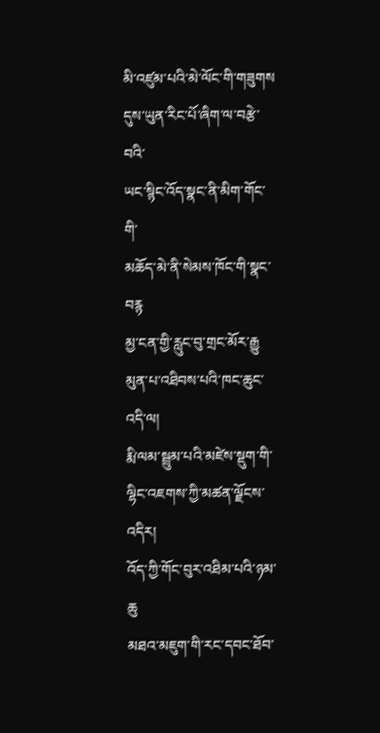མི་འཛུམ་པའི་མེ་ལོང་གི་གཟུགས
དུས་ཡུན་རིང་པོ་ཞིག་ལ་བརྩེ་བའི་
ཡང་སྙིང་འོད་སྣང་ནི་མིག་གོང་གི་
མཆོད་མེ་ནི་སེམས་ཁོང་གི་སྣང་བརྙ
མྱ་ངན་གྱི་རླུང་བུ་གྲང་མོར་རྒྱུ
མུན་པ་འཐིབས་པའི་ཁང་ཆུང་འདི་ལ།
རྨི་ལམ་སྦྲུམ་པའི་མཛེས་སྡུག་གི་
ལྷིང་འཇགས་ཀྱི་མཚན་ལྗོངས་འདིར།
འོད་ཀྱི་གོང་བུར་འཐིམ་པའི་ཉམ་ཆུ
མཐའ་མཇུག་གི་རང་དབང་ཐོབ་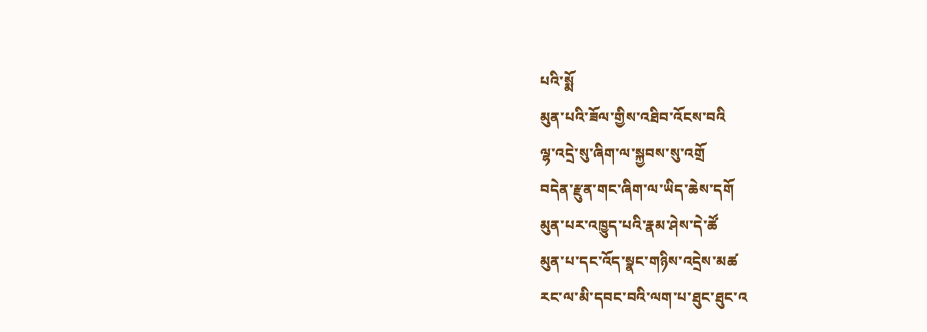པའི་སྨོ
མུན་པའི་ཟོལ་གྱིས་འཐིབ་འོངས་བའི
ལྷ་འདྲེ་སུ་ཞིག་ལ་སྐྱབས་སུ་འགྲོ
བདེན་རྫུན་གང་ཞིག་ལ་ཡིད་ཆེས་དགོ
མུན་པར་འཁྱུད་པའི་རྣམ་ཤེས་དེ་ཚོ
མུན་པ་དང་འོད་སྣང་གཉིས་འདྲེས་མཚ
རང་ལ་མི་དབང་བའི་ལག་པ་ཐུང་ཐུང་འ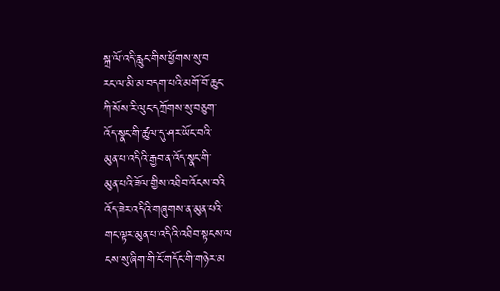སྐྲ་ལོ་འདི་རླུང་གིས་ཕྱོགས་སུ་བ
རང་ལ་མི་མ་བདག་པའི་མགོ་བོ་ཆུང་
ཀི་སོས་རི་ལུང་དཀྲོགས་སུ་བཅུག་
འོད་སྣང་གི་ཚུལ་དུ་ཤར་ཡོང་བའི་
མུན་པ་འདིའི་རྒྱབ་ན་འོད་སྣང་གི་
མུན་པའི་ཟོལ་གྱིས་འཐིབ་འོངས་བའི
འོད་ཟེར་འདིའི་གཞུགས་ན་མུན་པའི་
གང་ལྟར་མུན་པ་འདིའི་འཐིབ་སྟངས་ལ
ངས་སུ་ཞིག་གི་ངོ་གདོང་གི་གཉེར་མ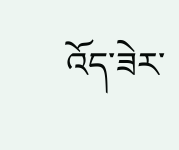འོད་ཟེར་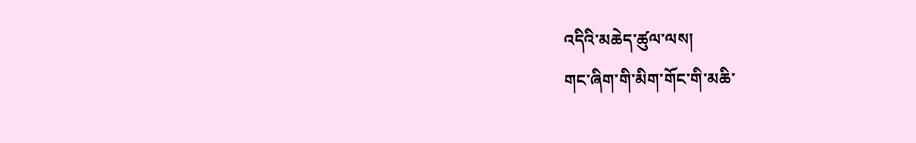འདིའི་མཆེད་ཚུལ་ལས།
གང་ཞིག་གི་མིག་གོང་གི་མཆི་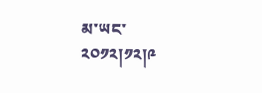མ་ཡང་
༢༠༡༢།༡༢།༩